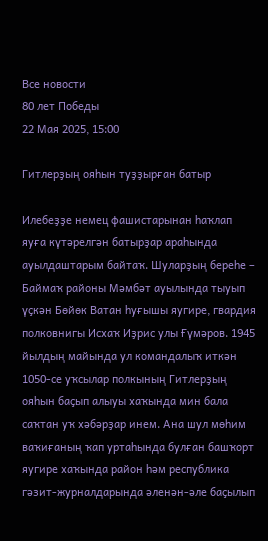Все новости
80 лет Победы
22 Мая 2025, 15:00

Гитлерҙың ояһын туҙҙырған батыр

Илебеҙҙе немец фашистарынан һаҡлап яуға күтәрелгән батырҙар араһында ауылдаштарым байтаҡ. Шуларҙың береһе – Баймаҡ районы Мәмбәт ауылында тыуып үҫкән Бөйөк Ватан һуғышы яугире, гвардия полковнигы Исхаҡ Иҙрис улы Ғүмәров. 1945 йылдың майында ул командалыҡ иткән 1050-се уҡсылар полкының Гитлерҙың ояһын баҫып алыуы хаҡында мин бала саҡтан уҡ хәбәрҙар инем. Ана шул мөһим ваҡиғаның ҡап уртаһында булған башҡорт яугире хаҡында район һәм республика гәзит-журналдарында әленән-әле баҫылып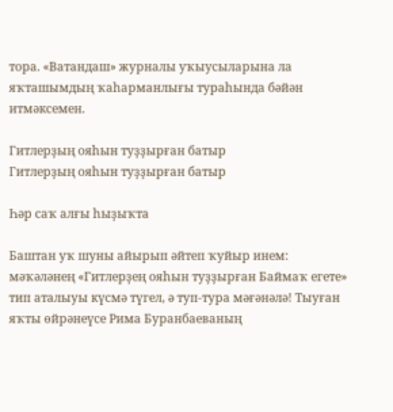тора. «Ватандаш» журналы уҡыусыларына ла яҡташымдың ҡаһарманлығы тураһында бәйән итмәксемен.

Гитлерҙың ояһын туҙҙырған батыр
Гитлерҙың ояһын туҙҙырған батыр

Һәр саҡ алғы һыҙыҡта

Баштан уҡ шуны айырып әйтеп ҡуйыр инем: мәҡәләнең «Гитлерҙең ояһын туҙҙырған Баймаҡ егете» тип аталыуы күсмә түгел, ә туп-тура мәғәнәлә! Тыуған яҡты өйрәнеүсе Рима Буранбаеваның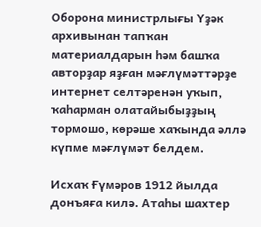Оборона министрлығы Үҙәк архивынан тапҡан материалдарын һәм башҡа авторҙар яҙған мәғлүмәттәрҙе интернет селтәренән уҡып, ҡаһарман олатайыбыҙҙың тормошо, көрәше хаҡында әллә күпме мәғлүмәт белдем.

Исхаҡ Ғүмәров 1912 йылда донъяға килә. Атаһы шахтер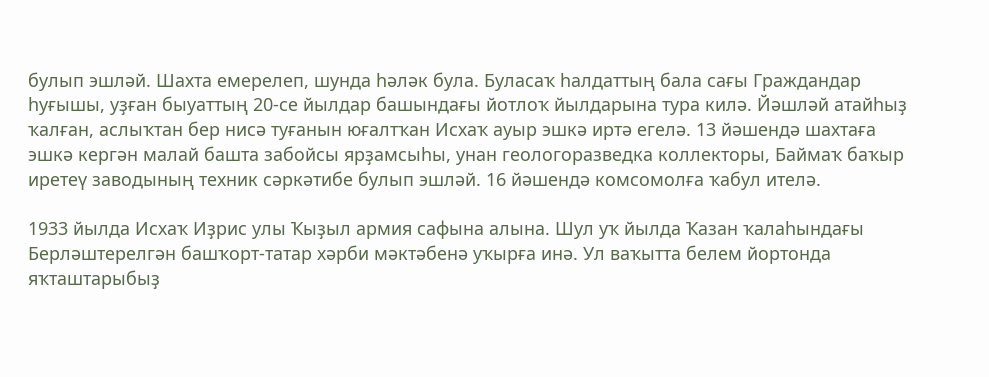булып эшләй. Шахта емерелеп, шунда һәләк була. Буласаҡ һалдаттың бала сағы Граждандар һуғышы, уҙған быуаттың 20-се йылдар башындағы йотлоҡ йылдарына тура килә. Йәшләй атайһыҙ ҡалған, аслыҡтан бер нисә туғанын юғалтҡан Исхаҡ ауыр эшкә иртә егелә. 13 йәшендә шахтаға эшкә кергән малай башта забойсы ярҙамсыһы, унан геологоразведка коллекторы, Баймаҡ баҡыр иретеү заводының техник сәркәтибе булып эшләй. 16 йәшендә комсомолға ҡабул ителә.

1933 йылда Исхаҡ Иҙрис улы Ҡыҙыл армия сафына алына. Шул уҡ йылда Ҡазан ҡалаһындағы Берләштерелгән башҡорт-татар хәрби мәктәбенә уҡырға инә. Ул ваҡытта белем йортонда яҡташтарыбыҙ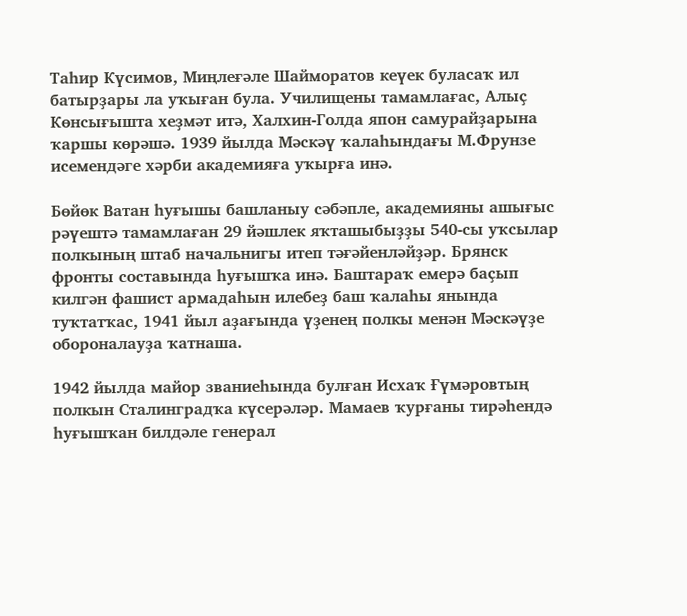Таһир Күсимов, Миңлеғәле Шайморатов кеүек буласаҡ ил батырҙары ла уҡыған була. Училищены тамамлағас, Алыҫ Көнсығышта хеҙмәт итә, Халхин-Голда япон самурайҙарына ҡаршы көрәшә. 1939 йылда Мәскәү ҡалаһындағы М.Фрунзе исемендәге хәрби академияға уҡырға инә.

Бөйөк Ватан һуғышы башланыу сәбәпле, академияны ашығыс рәүештә тамамлаған 29 йәшлек яҡташыбыҙҙы 540-сы уҡсылар полкының штаб начальнигы итеп тәғәйенләйҙәр. Брянск фронты составында һуғышҡа инә. Баштараҡ емерә баҫып килгән фашист армадаһын илебеҙ баш ҡалаһы янында туҡтатҡас, 1941 йыл аҙағында үҙенең полкы менән Мәскәүҙе обороналауҙа ҡатнаша.

1942 йылда майор званиеһында булған Исхаҡ Ғүмәровтың полкын Сталинградҡа күсерәләр. Мамаев ҡурғаны тирәһендә һуғышҡан билдәле генерал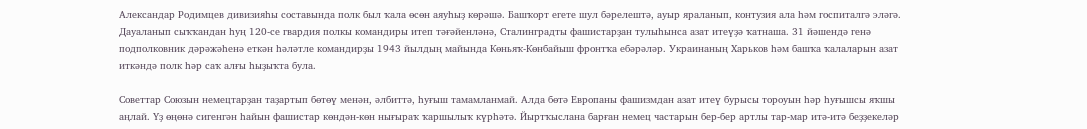Александар Родимцев дивизияһы составында полк был ҡала өсөн аяуһыҙ көрәшә. Башҡорт егете шул бәрелештә, ауыр яраланып, контузия ала һәм госпиталгә эләгә. Дауаланып сыҡҡандан һуң 120-се гвардия полкы командиры итеп тәғәйенләнә, Сталинградты фашистарҙан тулыһынса азат итеүҙә ҡатнаша. 31 йәшендә генә подполковник дәрәжәһенә еткән һәләтле командирҙы 1943 йылдың майында Көньяҡ-Көнбайыш фронтҡа ебәрәләр. Украинаның Харьков һәм башҡа ҡалаларын азат иткәндә полк һәр саҡ алғы һыҙыҡта була.

Советтар Союзын немецтарҙан таҙартып бөтөү менән, әлбиттә, һуғыш тамамланмай. Алда бөтә Европаны фашизмдан азат итеү бурысы тороуын һәр һуғышсы яҡшы аңлай. Үҙ өңөнә сигенгән һайын фашистар көндән-көн нығыраҡ ҡаршылыҡ күрһәтә. Йыртҡыслана барған немец частарын бер-бер артлы тар-мар итә-итә беҙҙекеләр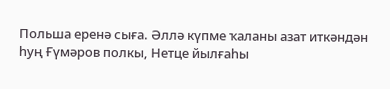Польша еренә сыға. Әллә күпме ҡаланы азат иткәндән һуң Ғүмәров полкы, Нетце йылғаһы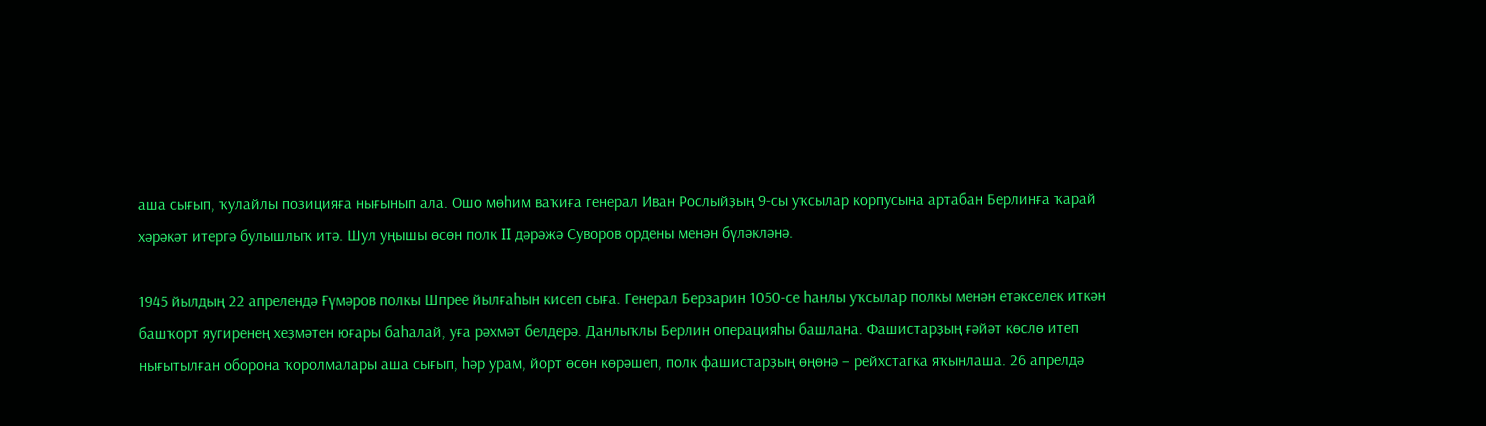аша сығып, ҡулайлы позицияға нығынып ала. Ошо мөһим ваҡиға генерал Иван Рослыйҙың 9-сы уҡсылар корпусына артабан Берлинға ҡарай хәрәкәт итергә булышлыҡ итә. Шул уңышы өсөн полк II дәрәжә Суворов ордены менән бүләкләнә.

1945 йылдың 22 апрелендә Ғүмәров полкы Шпрее йылғаһын кисеп сыға. Генерал Берзарин 1050-се һанлы уҡсылар полкы менән етәкселек иткән башҡорт яугиренең хеҙмәтен юғары баһалай, уға рәхмәт белдерә. Данлыҡлы Берлин операцияһы башлана. Фашистарҙың ғәйәт көслө итеп нығытылған оборона ҡоролмалары аша сығып, һәр урам, йорт өсөн көрәшеп, полк фашистарҙың өңөнә – рейхстагка яҡынлаша. 26 апрелдә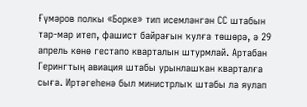Ғүмәров полкы «Борке» тип исемләнгән СС штабын тар-мар итеп, фашист байрағын ҡулға төшөрә, ә 29 апрель көнө гестапо кварталын штурмлай. Артабан Герингтың авиация штабы урынлашҡан кварталға сыға. Иртәгеһенә был министрлыҡ штабы ла яулап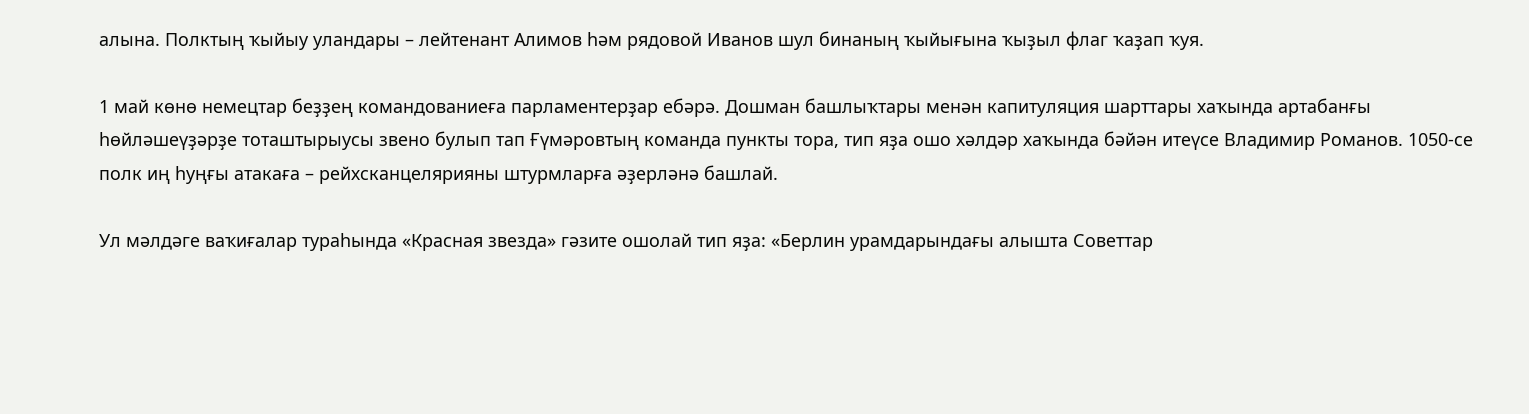алына. Полктың ҡыйыу уландары – лейтенант Алимов һәм рядовой Иванов шул бинаның ҡыйығына ҡыҙыл флаг ҡаҙап ҡуя.

1 май көнө немецтар беҙҙең командованиеға парламентерҙар ебәрә. Дошман башлыҡтары менән капитуляция шарттары хаҡында артабанғы һөйләшеүҙәрҙе тоташтырыусы звено булып тап Ғүмәровтың команда пункты тора, тип яҙа ошо хәлдәр хаҡында бәйән итеүсе Владимир Романов. 1050-се полк иң һуңғы атакаға – рейхсканцелярияны штурмларға әҙерләнә башлай.

Ул мәлдәге ваҡиғалар тураһында «Красная звезда» гәзите ошолай тип яҙа: «Берлин урамдарындағы алышта Советтар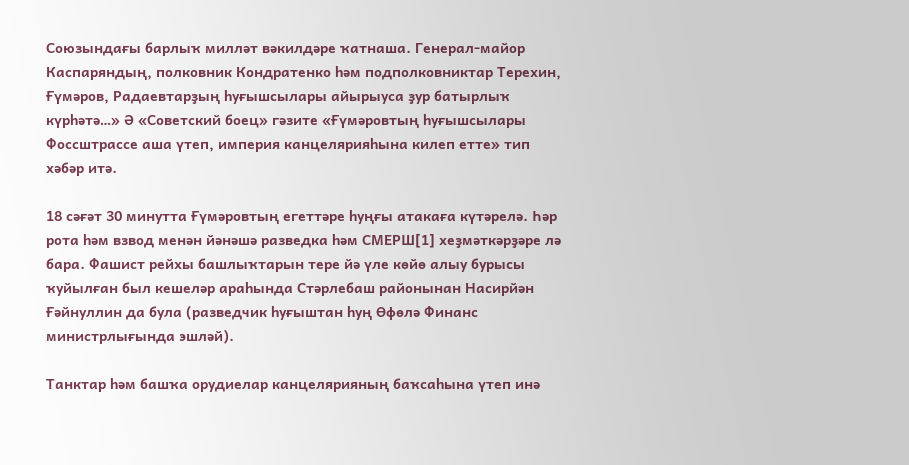Союзындағы барлыҡ милләт вәкилдәре ҡатнаша. Генерал-майор Каспаряндың, полковник Кондратенко һәм подполковниктар Терехин, Ғүмәров, Радаевтарҙың һуғышсылары айырыуса ҙур батырлыҡ күрһәтә…» Ә «Советский боец» гәзите «Ғүмәровтың һуғышсылары Фоссштрассе аша үтеп, империя канцелярияһына килеп етте» тип хәбәр итә.

18 сәғәт 30 минутта Ғүмәровтың егеттәре һуңғы атакаға күтәрелә. Һәр рота һәм взвод менән йәнәшә разведка һәм СМЕРШ[1] хеҙмәткәрҙәре лә бара. Фашист рейхы башлыҡтарын тере йә үле көйө алыу бурысы ҡуйылған был кешеләр араһында Стәрлебаш районынан Насирйән Ғәйнуллин да була (разведчик һуғыштан һуң Өфөлә Финанс министрлығында эшләй).

Танктар һәм башҡа орудиелар канцелярияның баҡсаһына үтеп инә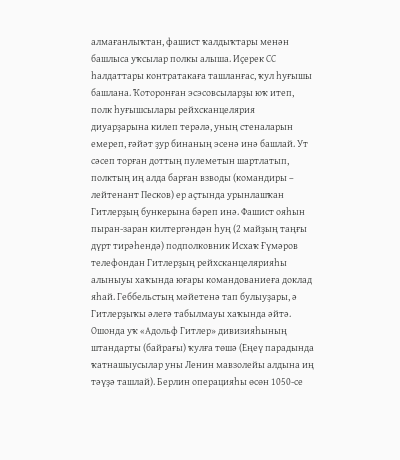алмағанлыҡтан, фашист ҡалдыҡтары менән башлыса уҡсылар полкы алыша. Иҫерек СС һалдаттары контратакаға ташланғас, ҡул һуғышы башлана. Ҡоторонған эсэсовсыларҙы юҡ итеп, полк һуғышсылары рейхсканцелярия диуарҙарына килеп терәлә, уның стеналарын емереп, ғәйәт ҙур бинаның эсенә инә башлай. Ут сәсеп торған доттың пулеметын шартлатып, полктың иң алда барған взводы (командиры – лейтенант Песков) ер аҫтында урынлашҡан Гитлерҙың бункерына бәреп инә. Фашист ояһын пыран-заран килтергәндән һуң (2 майҙың таңғы дүрт тирәһендә) подполковник Исхаҡ Ғүмәров телефондан Гитлерҙың рейхсканцелярияһы алыныуы хаҡында юғары командованиеға доклад яһай. Геббельстың мәйетенә тап булыуҙары, ә Гитлерҙыҡы әлегә табылмауы хаҡында әйтә. Ошонда уҡ «Адольф Гитлер» дивизияһының штандарты (байрағы) ҡулға төшә (Еңеү парадында ҡатнашыусылар уны Ленин мавзолейы алдына иң тәүҙә ташлай). Берлин операцияһы өсөн 1050-се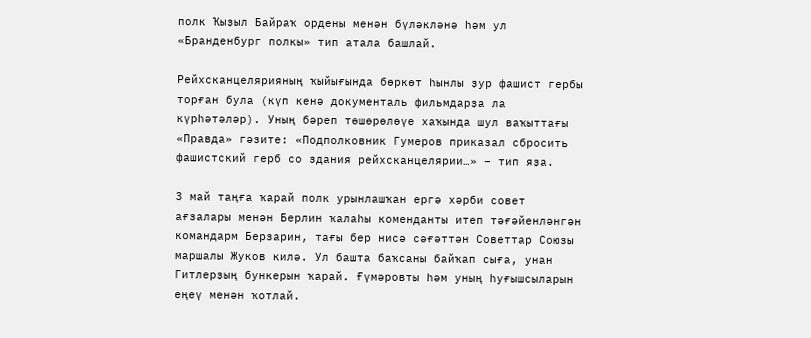полк Ҡыҙыл Байраҡ ордены менән бүләкләнә һәм ул «Бранденбург полкы» тип атала башлай.

Рейхсканцелярияның ҡыйығында бөркөт һынлы ҙур фашист гербы торған була (күп кенә документаль фильмдарҙа ла күрһәтәләр). Уның бәреп төшөрөлөүе хаҡында шул ваҡыттағы «Правда» гәзите: «Подполковник Гумеров приказал сбросить фашистский герб со здания рейхсканцелярии…» – тип яҙа.

3 май таңға ҡарай полк урынлашҡан ергә хәрби совет ағзалары менән Берлин ҡалаһы коменданты итеп тәғәйенләнгән командарм Берзарин, тағы бер нисә сәғәттән Советтар Союзы маршалы Жуков килә. Ул башта баҡсаны байҡап сыға, унан Гитлерҙың бункерын ҡарай. Ғүмәровты һәм уның һуғышсыларын еңеү менән ҡотлай.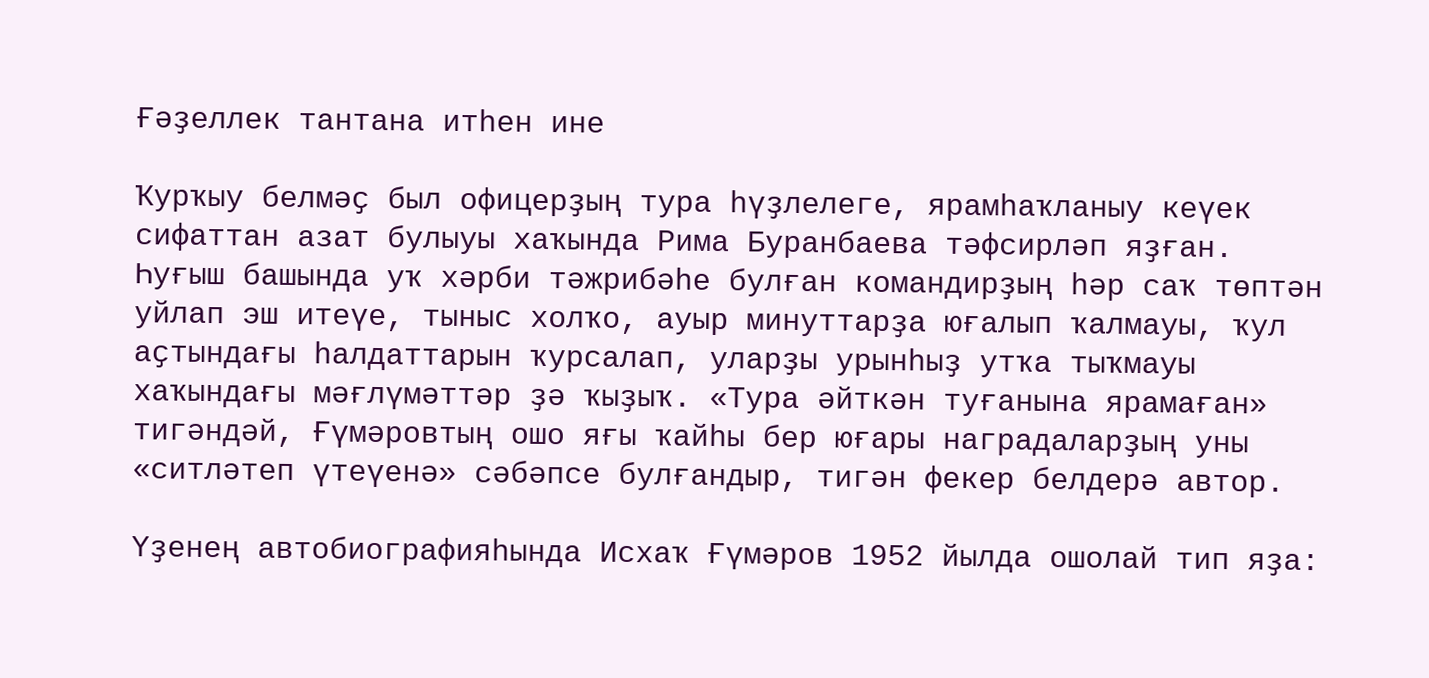Ғәҙеллек тантана итһен ине

Ҡурҡыу белмәҫ был офицерҙың тура һүҙлелеге, ярамһаҡланыу кеүек сифаттан азат булыуы хаҡында Рима Буранбаева тәфсирләп яҙған. Һуғыш башында уҡ хәрби тәжрибәһе булған командирҙың һәр саҡ төптән уйлап эш итеүе, тыныс холҡо, ауыр минуттарҙа юғалып ҡалмауы, ҡул аҫтындағы һалдаттарын ҡурсалап, уларҙы урынһыҙ утҡа тыҡмауы хаҡындағы мәғлүмәттәр ҙә ҡыҙыҡ. «Тура әйткән туғанына ярамаған» тигәндәй, Ғүмәровтың ошо яғы ҡайһы бер юғары наградаларҙың уны «ситләтеп үтеүенә» сәбәпсе булғандыр, тигән фекер белдерә автор.

Үҙенең автобиографияһында Исхаҡ Ғүмәров 1952 йылда ошолай тип яҙа: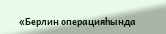«Берлин операцияһында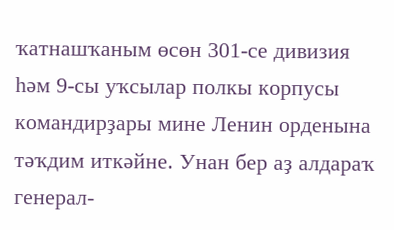ҡатнашҡаным өсөн 301-се дивизия һәм 9-сы уҡсылар полкы корпусы командирҙары мине Ленин орденына тәҡдим иткәйне. Унан бер аҙ алдараҡ генерал-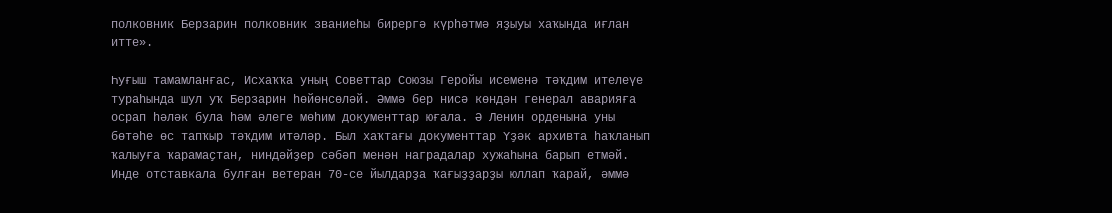полковник Берзарин полковник званиеһы бирергә күрһәтмә яҙыуы хаҡында иғлан итте».

Һуғыш тамамланғас, Исхаҡҡа уның Советтар Союзы Геройы исеменә тәҡдим ителеүе тураһында шул уҡ Берзарин һөйөнсөләй. Әммә бер нисә көндән генерал аварияға осрап һәләк була һәм әлеге мөһим документтар юғала. Ә Ленин орденына уны бөтәһе өс тапҡыр тәҡдим итәләр. Был хаҡтағы документтар Үҙәк архивта һаҡланып ҡалыуға ҡарамаҫтан, ниндәйҙер сәбәп менән наградалар хужаһына барып етмәй. Инде отставкала булған ветеран 70-се йылдарҙа ҡағыҙҙарҙы юллап ҡарай, әммә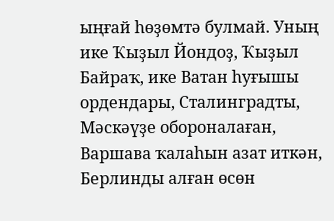ыңғай һөҙөмтә булмай. Уның ике Ҡыҙыл Йондоҙ, Ҡыҙыл Байраҡ, ике Ватан һуғышы ордендары, Сталинградты, Мәскәүҙе обороналаған, Варшава ҡалаһын азат иткән, Берлинды алған өсөн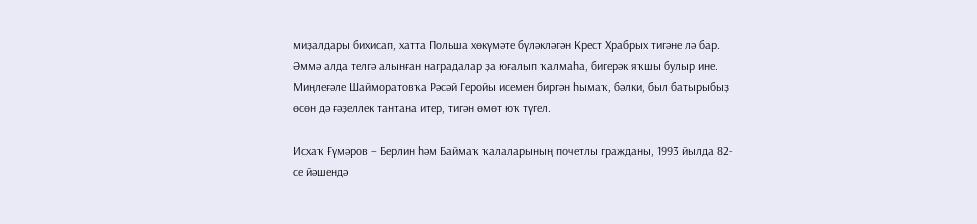миҙалдары бихисап, хатта Польша хөкүмәте бүләкләгән Крест Храбрых тигәне лә бар. Әммә алда телгә алынған наградалар ҙа юғалып ҡалмаһа, бигерәк яҡшы булыр ине. Миңлеғәле Шайморатовҡа Рәсәй Геройы исемен биргән һымаҡ, бәлки, был батырыбыҙ өсөн дә ғәҙеллек тантана итер, тигән өмөт юҡ түгел.

Исхаҡ Ғүмәров – Берлин һәм Баймаҡ ҡалаларының почетлы гражданы, 1993 йылда 82-се йәшендә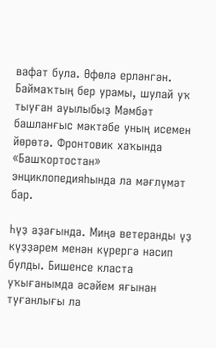вафат була. Өфөлә ерләнгән. Баймаҡтың бер урамы, шулай уҡ тыуған ауылыбыҙ Мәмбәт башланғыс мәктәбе уның исемен йөрөтә. Фронтовик хаҡында «Башҡортостан» энциклопедияһында ла мәғлүмәт бар.

Һүҙ аҙағында. Миңә ветеранды үҙ күҙҙәрем менән күрергә насип булды. Бишенсе класта уҡығанымда әсәйем яғынан туғанлығы ла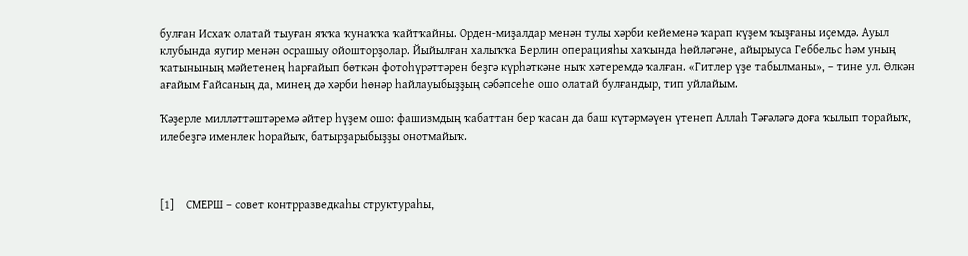булған Исхаҡ олатай тыуған яҡҡа ҡунаҡҡа ҡайтҡайны. Орден-миҙалдар менән тулы хәрби кейеменә ҡарап күҙем ҡыҙғаны иҫемдә. Ауыл клубында яугир менән осрашыу ойошторҙолар. Йыйылған халыҡҡа Берлин операцияһы хаҡында һөйләгәне, айырыуса Геббельс һәм уның ҡатынының мәйетенең һарғайып бөткән фотоһүрәттәрен беҙгә күрһәткәне ныҡ хәтеремдә ҡалған. «Гитлер үҙе табылманы», – тине ул. Өлкән ағайым Ғайсаның да, минең дә хәрби һөнәр һайлауыбыҙҙың сәбәпсеһе ошо олатай булғандыр, тип уйлайым.

Ҡәҙерле милләттәштәремә әйтер һүҙем ошо: фашизмдың ҡабаттан бер ҡасан да баш күтәрмәүен үтенеп Аллаһ Тәғәләгә доға ҡылып торайыҡ, илебеҙгә именлек һорайыҡ, батырҙарыбыҙҙы онотмайыҡ.



[1]    СМЕРШ – совет контрразведкаһы структураһы,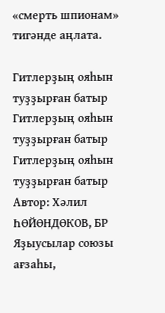«смерть шпионам» тигәнде аңлата.

Гитлерҙың ояһын туҙҙырған батыр
Гитлерҙың ояһын туҙҙырған батыр
Гитлерҙың ояһын туҙҙырған батыр
Автор: Хәлил ҺӨЙӨНДӨКОВ, БР Яҙыусылар союзы ағзаһы,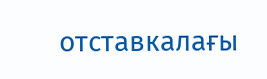отставкалағы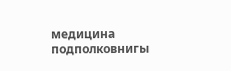медицина подполковнигы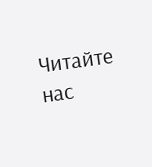Читайте нас